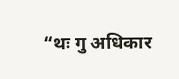“थः गु अधिकार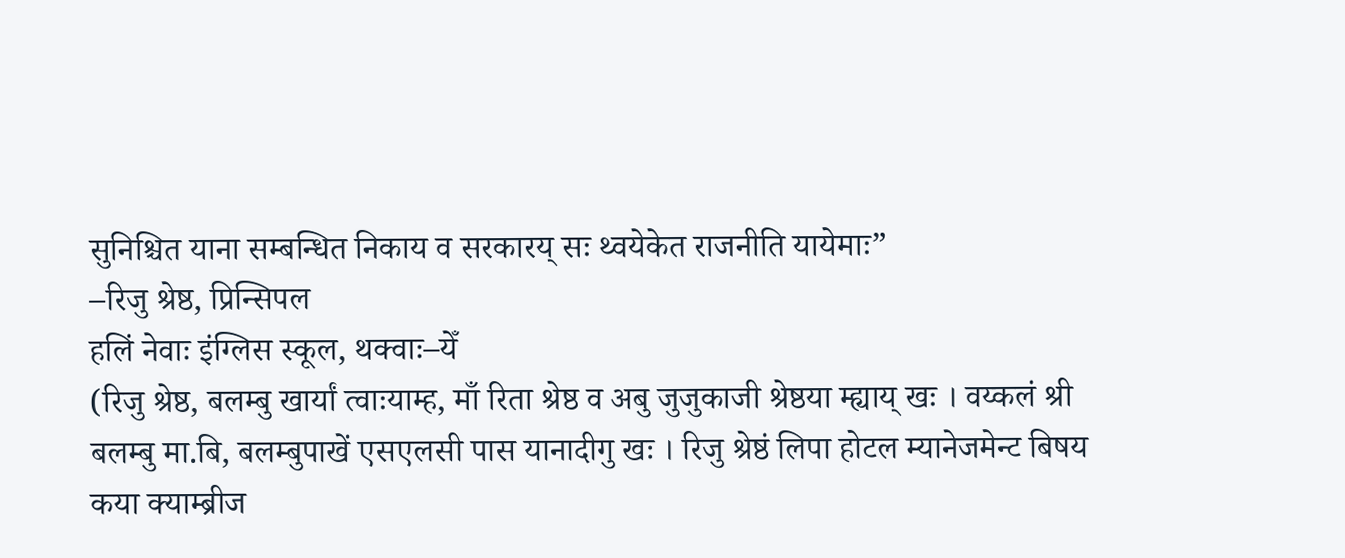सुनिश्चित याना सम्बन्धित निकाय व सरकारय् सः थ्वयेकेत राजनीति यायेमाः”
–रिजु श्रेष्ठ, प्रिन्सिपल
हलिं नेवाः इंग्लिस स्कूल, थक्वाः–येँ
(रिजु श्रेष्ठ, बलम्बु खार्यां त्वाःयाम्ह, माँ रिता श्रेष्ठ व अबु जुजुकाजी श्रेष्ठया म्ह्याय् खः । वय्कलं श्री बलम्बु मा.बि, बलम्बुपाखें एसएलसी पास यानादीगु खः । रिजु श्रेष्ठं लिपा होटल म्यानेजमेन्ट बिषय कया क्याम्ब्रीज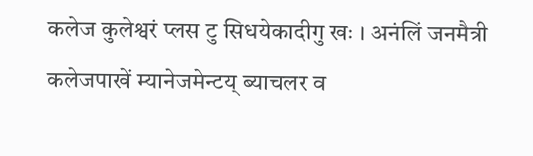कलेज कुलेश्वरं प्लस टु सिधयेकादीगु खः । अनंलिं जनमैत्री कलेजपाखें म्यानेजमेन्टय् ब्याचलर व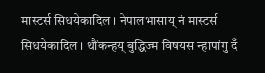मास्टर्स सिधयेकादिल । नेपालभासाय् नं मास्टर्स सिधयेकादिल । थौंकन्हय् बुद्धिज्म विषयस न्हापांगु दँ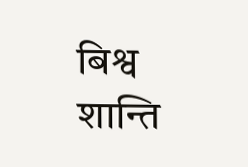बिश्व शान्ति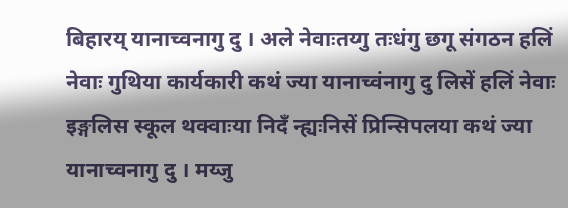बिहारय् यानाच्वनागु दु । अले नेवाःतय्गु तःधंगु छगू संगठन हलिं नेवाः गुथिया कार्यकारी कथं ज्या यानाच्वंनागु दु लिसें हलिं नेवाः इङ्गलिस स्कूल थक्वाःया निदँ न्ह्यःनिसें प्रिन्सिपलया कथं ज्या यानाच्वनागु दु । मय्जु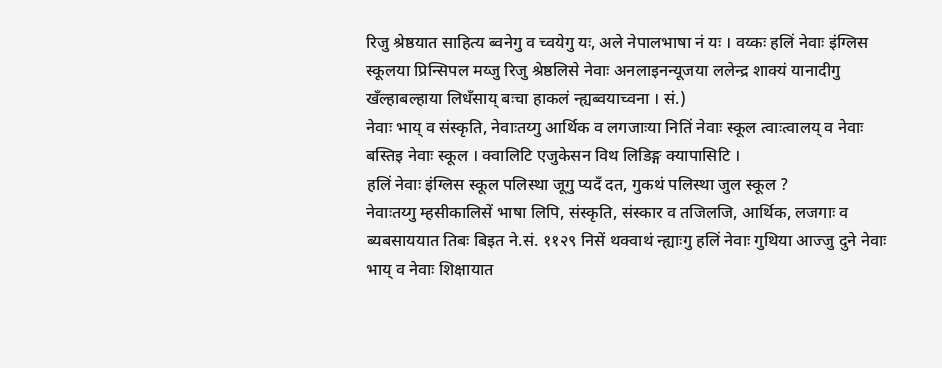रिजु श्रेष्ठयात साहित्य ब्वनेगु व च्वयेगु यः, अले नेपालभाषा नं यः । वय्कः हलिं नेवाः इंग्लिस स्कूलया प्रिन्सिपल मय्जु रिजु श्रेष्ठलिसे नेवाः अनलाइनन्यूजया ललेन्द्र शाक्यं यानादीगु खँल्हाबल्हाया लिधँसाय् बःचा हाकलं न्ह्यब्वयाच्वना । सं.)
नेवाः भाय् व संस्कृति, नेवाःतय्गु आर्थिक व लगजाःया नितिं नेवाः स्कूल त्वाःत्वालय् व नेवाः बस्तिइ नेवाः स्कूल । क्वालिटि एजुकेसन विथ लिडिङ्ग क्यापासिटि ।
हलिं नेवाः इंग्लिस स्कूल पलिस्था जूगु प्यदँ दत, गुकथं पलिस्था जुल स्कूल ?
नेवाःतय्गु म्हसीकालिसें भाषा लिपि, संस्कृति, संस्कार व तजिलजि, आर्थिक, लजगाः व ब्यबसाययात तिबः बिइत ने.सं. ११२९ निसें थक्वाथं न्ह्याःगु हलिं नेवाः गुथिया आज्जु दुने नेवाः भाय् व नेवाः शिक्षायात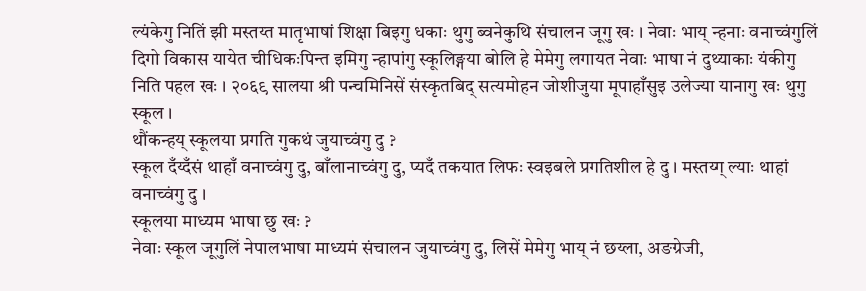ल्यंकेगु नितिं झी मस्तय्त मातृभाषां शिक्षा बिइगु धकाः थुगु ब्वनेकुथि संचालन जूगु खः । नेवाः भाय् न्हनाः वनाच्वंगुलिं दिगो विकास यायेत चीधिकःपिन्त इमिगु न्हापांगु स्कूलिङ्गया बोलि हे मेमेगु लगायत नेवाः भाषा नं दुथ्याकाः यंकीगु निति पहल खः । २०६९ सालया श्री पन्चमिनिसें संस्कृतबिद् सत्यमोहन जोशीजुया मूपाहाँसुइ उलेज्या यानागु खः थुगु स्कूल ।
थौंकन्हय् स्कूलया प्रगति गुकथं जुयाच्वंगु दु ?
स्कूल दँय्दँसं थाहाँ वनाच्वंगु दु, बाँलानाच्वंगु दु, प्यदँ तकयात लिफः स्वइबले प्रगतिशील हे दु । मस्तय्ग् ल्याः थाहां वनाच्वंगु दु ।
स्कूलया माध्यम भाषा छु खः ?
नेवाः स्कूल जूगुलिं नेपालभाषा माध्यमं संचालन जुयाच्वंगु दु, लिसें मेमेगु भाय् नं छय्ला, अङग्रेजी,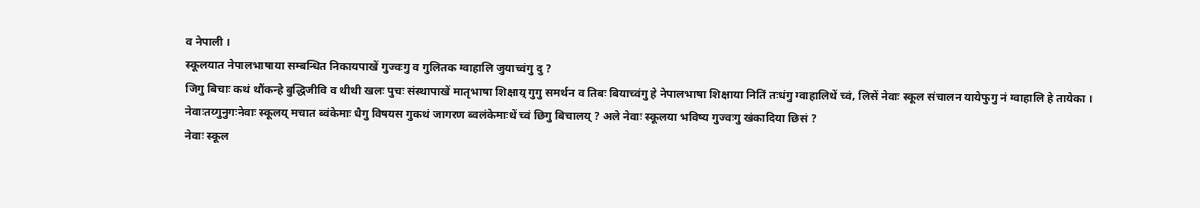व नेपाली ।
स्कूलयात नेपालभाषाया सम्बन्धित निकायपाखें गुज्वःगु व गुलितक ग्वाहालि जुयाच्वंगु दु ?
जिगु बिचाः कथं थौंकन्हे बुद्धिजीवि व थीथी खलः पुचः संस्थापाखें मातृभाषा शिक्षाय् गुगु समर्थन व तिबः बियाच्वंगु हे नेपालभाषा शिक्षाया नितिं तःधंगु ग्वाहालिथें च्वं, लिसें नेवाः स्कूल संचालन यायेफुगु नं ग्वाहालि हे तायेका ।
नेवाःतय्गुनुगःनेवाः स्कूलय् मचात ब्वंकेमाः धैगु विषयस गुकथं जागरण ब्वलंकेमाःथें च्वं छिगु बिचालय् ? अले नेवाः स्कूलया भविष्य गुज्वःगु खंकादिया छिसं ?
नेवाः स्कूल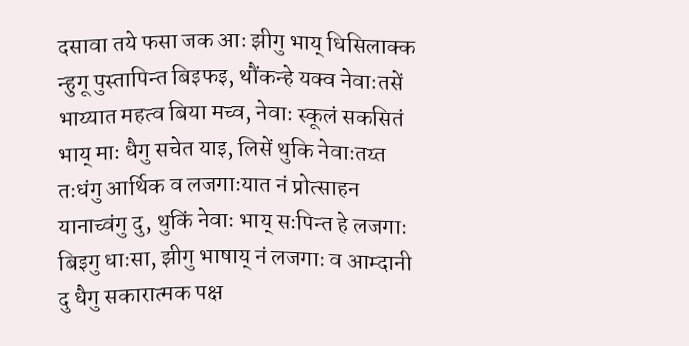दसावा तये फसा जक आः झीगु भाय् धिसिलाक्क न्हुगू पुस्तापिन्त बिइफइ, थौंकन्हे यक्व नेवाःतसें भाय्यात महत्व बिया मच्व, नेवाः स्कूलं सकसितं भाय् माः धैगु सचेत याइ, लिसें थुकि नेवाःतय्त तःधंगु आर्थिक व लजगाःयात नं प्रोत्साहन यानाच्वंगु दु, थुकिं नेवाः भाय् सःपिन्त हे लजगाः बिइगु धाःसा, झीगु भाषाय् नं लजगाः व आम्दानी दु धैगु सकारात्मक पक्ष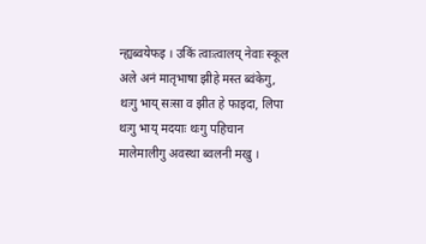न्ह्यब्वयेफइ । उकिं त्वाःत्वालय् नेवाः स्कूल अले अनं मातृभाषा झीहे मस्त ब्वंकेगु, थःगु भाय् सःसा व झीत हे फाइदा, लिपा थःगु भाय् मदयाः थःगु पहिचान मालेमालीगु अवस्था ब्वलनी मखु ।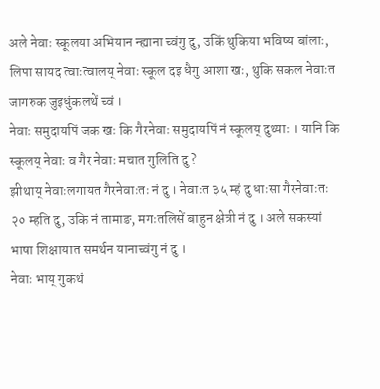अले नेवाः स्कूलया अभियान न्ह्याना च्वंगु दु, उकिं थुकिया भविष्य बांलाः, लिपा सायद त्वाःत्वालय् नेवाः स्कूल दइ धैगु आशा खः, थुकि सकल नेवाःत जागरुक जुइधुंकलथें च्वं ।
नेवाः समुदायपिं जक खः कि गैरनेवाः समुदायपिं नं स्कूलय् दुथ्याः । यानि कि स्कूलय् नेवाः व गैर नेवाः मचात गुलिति दु ?
झीथाय् नेवाःलगायत गैरनेवाःतः नं दु । नेवाःत ३५ म्हं दु धाःसा गैरनेवाःतः २० म्हति दु, उकि नं तामाङ, मगःतलिसें बाहुन क्षेत्री नं दु । अले सकस्यां भाषा शिक्षायात समर्थन यानाच्वंगु नं दु ।
नेवाः भाय् गुकथं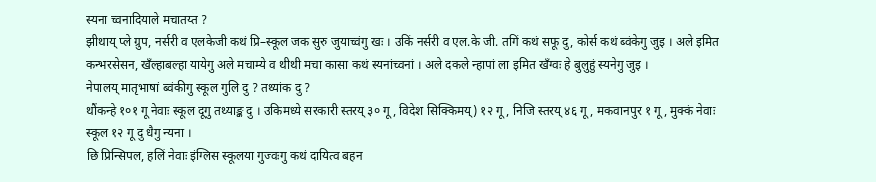स्यना च्वनादियाले मचातय्त ?
झीथाय् प्ले ग्रुप, नर्सरी व एलकेजी कथं प्रि–स्कूल जक सुरु जुयाच्वंगु खः । उकिं नर्सरी व एल.के जी. तगिं कथं सफू दु, कोर्स कथं ब्वंकेगु जुइ । अले इमित कन्भरसेसन, खँल्हाबल्हा यायेगु अले मचाम्ये व थीथी मचा कासा कथं स्यनांच्वनां । अले दकले न्हापां ला इमित खँग्वः हे बुलुहुं स्यनेगु जुइ ।
नेपालय् मातृभाषां ब्वंकीगु स्कूल गुलि दु ? तथ्यांक दु ?
थौंकन्हे १०१ गू नेवाः स्कूल दूगु तथ्याङ्क दु । उकिमध्ये सरकारी स्तरय् ३० गू, विदेश सिक्किमय्) १२ गू, निजि स्तरय् ४६ गू, मकवानपुर १ गू, मुक्कं नेवाः स्कूल १२ गू दु धैगु न्यना ।
छि प्रिन्सिपल, हलिं नेवाः इंग्लिस स्कूलया गुज्वःगु कथं दायित्व बहन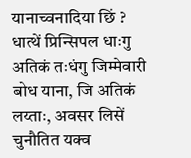यानाच्वनादिया छिं ?
धात्थें प्रिन्सिपल धाःगु अतिकं तःधंगु जिम्मेवारी बोध याना, जि अतिकं लय्ताः, अवसर लिसें चुनौतित यक्व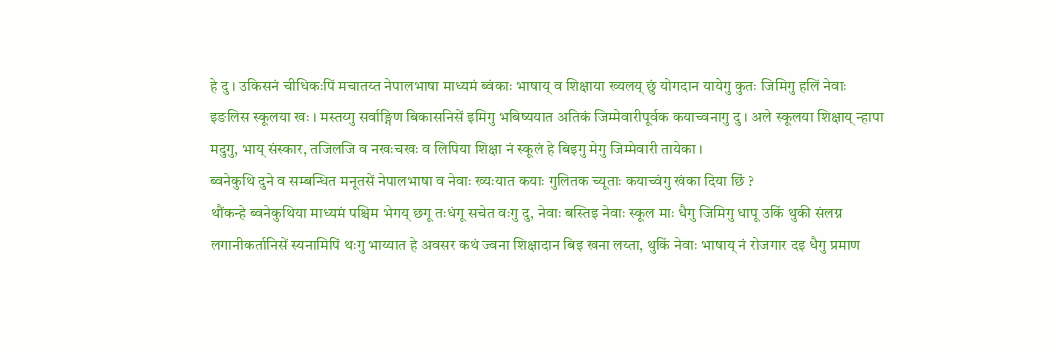हे दु । उकिसनं चीधिकःपिं मचातय्त नेपालभाषा माध्यमं ब्वंकाः भाषाय् व शिक्षाया ख्यलय् छुं योगदान यायेगु कुतः जिमिगु हलिं नेवाः इङलिस स्कूलया खः । मस्तय्गु सर्वाङ्गिण बिकासनिसें इमिगु भबिष्ययात अतिकं जिम्मेवारीपूर्वक कयाच्वनागु दु । अले स्कूलया शिक्षाय् न्हापा मदुगु, भाय् संस्कार, तजिलजि व नखःचखः व लिपिया शिक्षा नं स्कूलं हे बिइगु मेगु जिम्मेवारी तायेका ।
ब्वनेकुथि दुने व सम्बन्धित मनूतसें नेपालभाषा व नेवाः ख्यःयात कयाः गुलितक च्यूताः कयाच्वंगु खंका दिया छिं ?
थौंकन्हे ब्वनेकुथिया माध्यमं पश्चिम भेगय् छगू तःधंगू सचेत वःगु दु, नेवाः बस्तिइ नेवाः स्कूल माः धैगु जिमिगु धापू उकिं थुकी संलग्न लगानीकर्तानिसें स्यनामिपिं थःगु भाय्यात हे अवसर कथं ज्वना शिक्षादान बिइ खना लय्ता, थुकिं नेवाः भाषाय् नं रोजगार दइ धैगु प्रमाण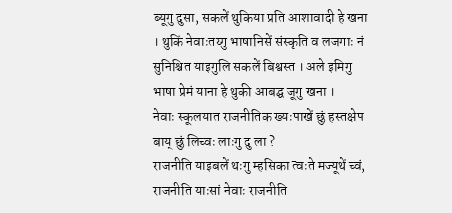ब्यूगु दुसा, सकलें थुकिया प्रति आशावादी हे खना । थुकिं नेवाःतय्गु भाषानिसें संस्कृति व लजगाः नं सुनिश्चित याइगुलि सकलें बिश्वस्त । अले इमिगु भाषा प्रेमं याना हे थुकी आबद्घ जूगु खना ।
नेवाः स्कूलयात राजनीतिक ख्यःपाखें छुं हस्तक्षेप बाय् छुं लिच्वः लाःगु दु ला ?
राजनीति याइबलें थःगु म्हसिका त्वःते मज्यूथें च्वं, राजनीति याःसां नेवाः राजनीति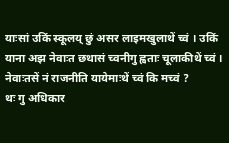याःसां उकिं स्कूलय् छुं असर लाइमखुलाथें च्वं । उकिं याना अझ नेवाःत छथासं च्वनीगु ह्वताः चूलाकीथें च्वं ।
नेवाःतसें नं राजनीति यायेमाःथें च्वं कि मच्वं ?
थः गु अधिकार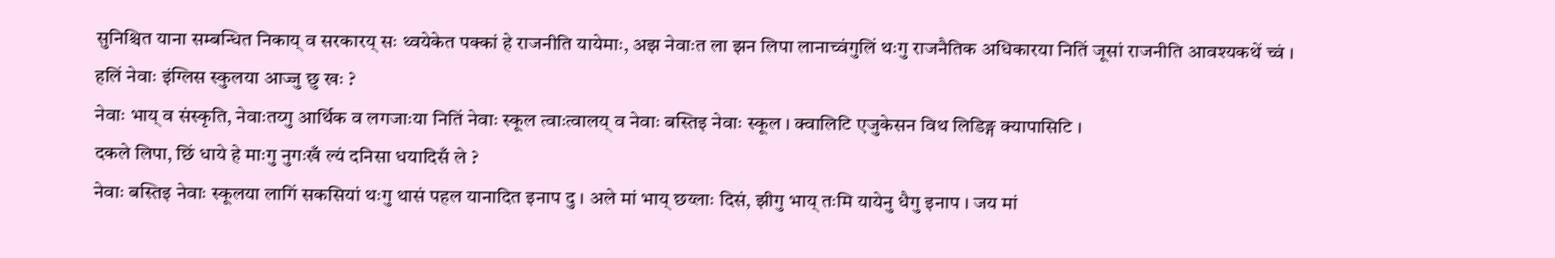सुनिश्चित याना सम्बन्धित निकाय् व सरकारय् सः थ्वयेकेत पक्कां हे राजनीति यायेमाः, अझ नेवाःत ला झन लिपा लानाच्वंगुलिं थःगु राजनैतिक अधिकारया नितिं जूसां राजनीति आवश्यकथें च्वं ।
हलिं नेवाः इंग्लिस स्कुलया आज्जु छु खः ?
नेवाः भाय् व संस्कृति, नेवाःतय्गु आर्थिक व लगजाःया नितिं नेवाः स्कूल त्वाःत्वालय् व नेवाः बस्तिइ नेवाः स्कूल । क्वालिटि एजुकेसन विथ लिडिङ्ग क्यापासिटि ।
दकले लिपा, छिं धाये हे माःगु नुगःखँ ल्यं दनिसा धयादिसँ ले ?
नेवाः बस्तिइ नेवाः स्कूलया लागिं सकसियां थःगु थासं पहल यानादित इनाप दु । अले मां भाय् छय्लाः दिसं, झीगु भाय् तःमि यायेनु धैगु इनाप । जय मां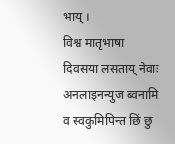भाय् ।
विश्व मातृभाषा दिवसया लसताय् नेवाः अनलाइनन्युज ब्वनामि व स्वकुमिपिन्त छिं छु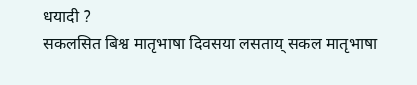धयादी ?
सकलसित बिश्व मातृभाषा दिवसया लसताय् सकल मातृभाषा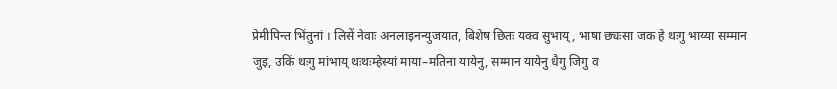प्रेमीपिन्त भिंतुनां । लिसें नेवाः अनलाइनन्युजयात, बिशेष छितः यक्व सुभाय्, भाषा छ्यःसा जक हे थःगु भाय्या सम्मान जुइ, उकिं थःगु मांभाय् थःथःम्हेस्यां माया–मतिना यायेनु, सम्मान यायेनु धैगु जिगु व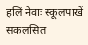हलिं नेवाः स्कूलपाखें सकलसित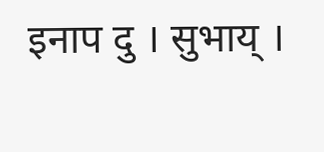इनाप दु । सुभाय् ।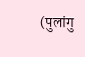(पुलांगु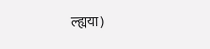ल्ह्यया)